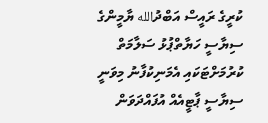ކުރީގެ ރައީސް އަބްދުالله ޔާމީންގެ ސިޔާސީ ހަޔާތްޕުޅު ސަލާމަތް ކުރުމަށްޓަކައި އެމަނިކުފާނު މިވަނީ ސިޔާސީ ޕާޓީއެއް އުފައްދަވަން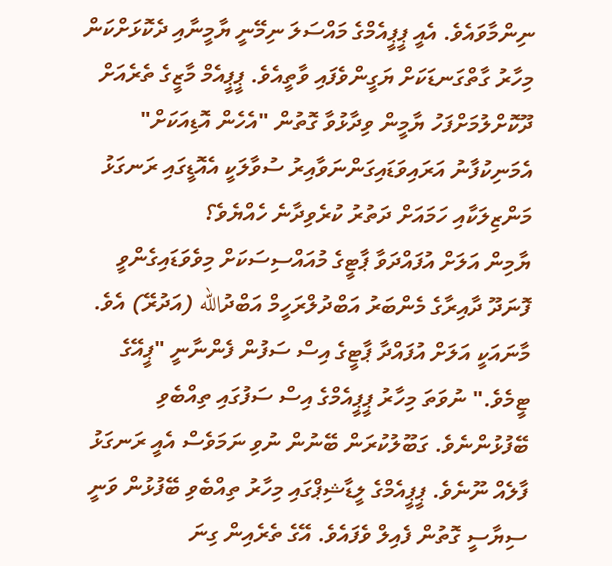ނިންމާވައެވެ. އެއީ ޕީޕީއެމްގެ މައްސަލަ ނިމޭނީ ޔާމީނާއި ދެކޮޅަށްކަން މިހާރު ގާތްގަނޑަކަށް ޔަގީންވެފައި ވާތީއެވެ. ޕީޕީއެމް މާޒީގެ ތެރެއަށް ދޫކޮށްލުމަށްފަހު ޔާމީން ވިދާޅުވާ ގޮތުން "އެހެން އޮޑިއަކަށް" އެމަނިކުފާނު އަރައިވަޑައިގަންނަވާއިރު ސުވާލަކީ އެއޮޑީގައި ރަނގަޅު މަންޒިލަކާއި ހަމައަށް ދަތުރު ކުރެވިދާނެ ހެއްޔެވެ؟
ޔާމިން އަލަށް އުފައްދަވާ ޕާޓީގެ މުއައްސިސަކަށް މިވެވަޑައިގެންވީ ފޮނަދޫ ދާއިރާގެ މެންބަރު އަބްދުލްރަހީމް އަބްދުالله (އަދުރޭ) އެވެ. މާނައަކީ އަލަށް އުފައްދާ ޕާޓީގެ އިސް ސަފުން ފެންނާނީ "ޕީއޭގެ ޓީމެވެ." ނުވަތަ މިހާރު ޕީޕީއެމްގެ އިސް ސަފުގައި ތިއްބެވި ބޭފުޅުންނެވެ. ގަބޫލުކުރަން ބޭނުން ނުވި ނަމަވެސް އެއީ ރަނގަޅު ފާލެއް ނޫނެވެ. ޕީޕީއެމްގެ ލީޑާޝިޕްގައި މިހާރު ތިއްބެވި ބޭފުޅުން ވަނީ ސިޔާސީ ގޮތުން ފެއިލް ވެފައެވެ. އޭގެ ތެރެއިން ގިނަ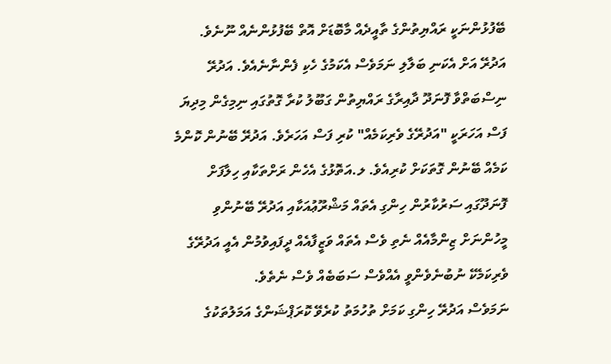ބޭފުޅުންނަކީ ރައްޔިތުންގެ ތާއީދެއް މާބޮޑަށް އޮތް ބޭފުޅުންނެއް ނޫނެވެ.
އަދުރޭ އަށް އެކަނި ބަލާލި ނަމަވެސް އެކަމުގެ ހެކި ފެންނާނެއެވެ. އަދުރޭ ނިސްބަތްވާ ފޮނަދޫ ދާއިރާގެ ރައްޔިތުން ގަބޫލު ކުރާ ގޮތުގައި ނިމިގެން މިދިޔަ ފަސް އަހަރަކީ "އަދުރޭގެ ވެރިކަމެއް" ކުރި ފަސް އަހަރެވެ. އަދުރޭ ބޭނުން ކޮންމެ ކަމެއް ބޭނުން ގޮތަކަށް ކުރިއެވެ. ލ.އަތޮޅުގެ އެހެން ރަށްތަކާއި ހިލާފަށް ފޮނަދޫގައި ސަރުކާރުން ހިންގި އެތައް މަޝްރޫޢުއަކާއި އަދުރޭ ބޭނުންވި މީހުންނަށް ޒިންމާއެއް ނެތި ވެސް އެތައް ވަޒީފާއެއް ދީފައިވުމުން އެއީ އަދުރޭގެ ވެރިކަމެކޭ ނުބުނެވެންވީ އެއްވެސް ސަބަބެއް ވެސް ނެތެވެ.
ނަމަވެސް އަދުރޭ ހިންގި ކަމަށް ތުހުމަތު ކުރެވޭ ކޮރަޕްޝަންގެ އަމަލުތަކުގެ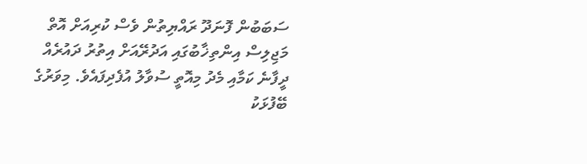ސަބަބުން ފޮނަދޫ ރައްޔިތުން ވެސް ކުރިއަށް އޮތް މަޖިލިސް އިންތިޚާބުގައި އަދުރޭއަށް އިތުރު ދައުރެއް ދީފާނެ ކަމާއި މެދު މިއޮތީ ސުވާލު އުފެދިފައެވެ. މިވަރުގެ ބޭފުޅަކު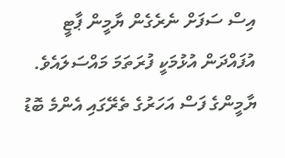އިސް ސަފަށް ނެރެގެން ޔާމީން ޕާޓީ އުފައްދަން އުޅުމަކީ ފުރަތަމަ މައްސަލައެވެ.
ޔާމީންގެ ފަސް އަހަރުގެ ތެރޭގައި އެންމެ ބޮޑު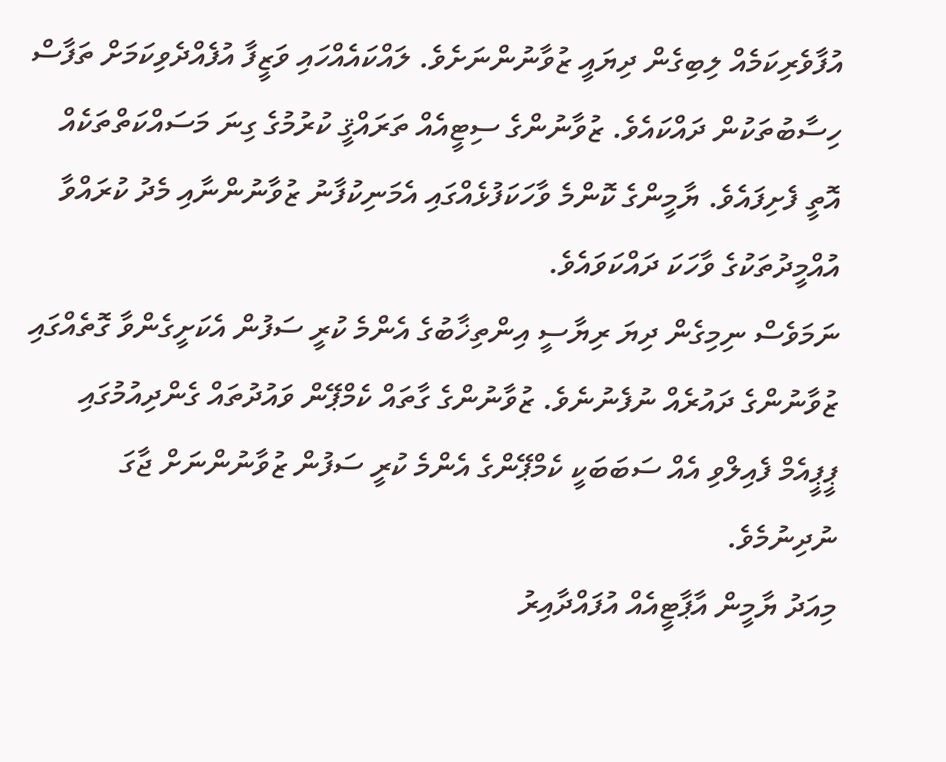އުފާވެރިކަމެއް ލިބިގެން ދިޔައީ ޒުވާނުންނަށެވެ. ލައްކައެއްހައި ވަޒީފާ އުފެއްދެވިކަމަށް ތަފާސް ހިސާބުތަކުން ދައްކައެވެ. ޒުވާނުންގެ ސިޓީއެއް ތަރައްޤީ ކުރުމުގެ ގިނަ މަސައްކަތްތަކެއް އޮތީ ފެށިފައެވެ. ޔާމީންގެ ކޮންމެ ވާހަކަފުޅެއްގައި އެމަނިކުފާނު ޒުވާނުންނާއި މެދު ކުރައްވާ އުއްމީދުތަކުގެ ވާހަކަ ދައްކަވައެވެ.
ނަމަވެސް ނިމިގެން ދިޔަ ރިޔާސީ އިންތިޚާބުގެ އެންމެ ކުރީ ސަފުން އެކަށީގެންވާ ގޮތެއްގައި ޒުވާނުންގެ ދައުރެއް ނުފެނުނެވެ. ޒުވާނުންގެ ގާތައް ކެމްޕޭން ވައުދުތައް ގެންދިއުމުގައި ޕީޕީއެމް ފެއިލްވި އެއް ސަބަބަކީ ކެމްޕޭންގެ އެންމެ ކުރީ ސަފުން ޒުވާނުންނަށް ޖާގަ ނުދިނުމެވެ.
މިއަދު ޔާމީން އާޕާޓީއެއް އުފައްދާއިރު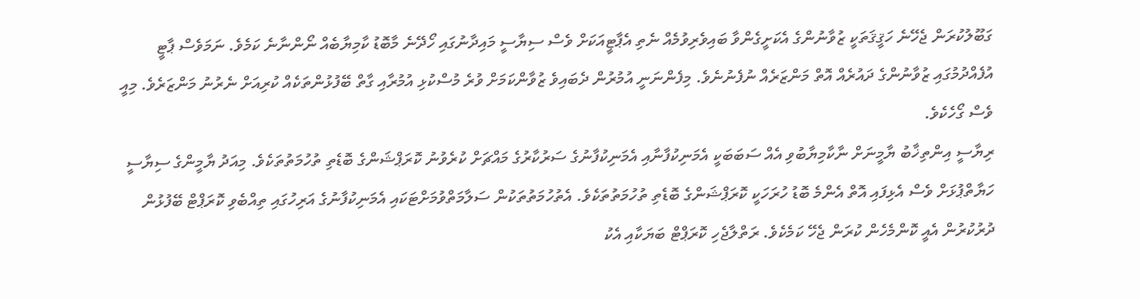ގަބޫލުކުރަން ޖެހޭނެ ހަޤީޤަތަކީ ޒުވާނުންގެ އެކަށީގެންވާ ބައިވެރިވުމެއް ނެތި އެޕާޓީއަކަށް ވެސް ސިޔާސީ މައިދާނުގައި ހޯދޭނެ މާބޮޑު ކާމިޔާބެއް ނޯންނާނެ ކަމެވެ. ނަމަވެސް ޕާޓީ އުފެއްދުމުގައި ޒުވާނުންގެ ދައުރެއް އޮތް މަންޒަރެއް ނުފެނުނެވެ. މިފެންނަނީ އުމުރުން ދެބައިވެ ޒުވާންކަމަށް ވުރެ މުސްކުޅި އުމުރާއި ގާތް ބޭފުޅުންތަކެއް ކުރިއަށް ނެރުނު މަންޒަރެވެ. މިއީ ވެސް ގޯހެކެވެ.
ރިޔާސީ އިންތިޚާބު ޔާމީނަށް ނާކާމިޔާބުވި އެއް ސަބަބަކީ އެމަނިކުފާނާއި އެމަނިކުފާނުގެ ސަރުކާރުގެ މައްޗަށް ކުރެވުނު ކޮރަޕްޝަންގެ ބޮޑެތި ތުހުމަތުތަކެވެ. މިއަދު ޔާމީންގެ ސިޔާސީ ހަޔާތްޕުޅަށް ވެސް އެޅިފައި އޮތް އެންމެ ބޮޑު ހުރަހަކީ ކޮރަޕްޝަންގެ ބޮޑެތި ތުހުމަތުތަކެވެ. އެތުހުމަތުތަކުން ސަލާމަތްވުމަށްޓަކައި އެމަނިކުފާނުގެ އަރިހުގައި ތިއްބެވި ކޮރަޕްޓް ބޭފުޅުން ދުރުކުރުން އެއީ ކޮންމެހެން ކުރަން ޖެހޭ ކަމެކެވެ. ރަތްލާޖެހި ކޮރަޕްޓް ބަޔަކާއި އެކު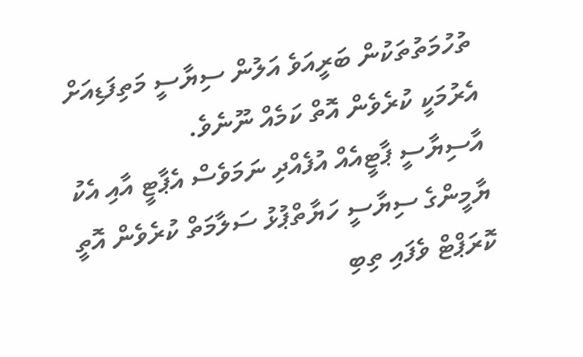ތުހުމަތުތަކުން ބަރީއަވެ އަލުން ސިޔާސީ މަތިފަޑިއަށް އެރުމަކީ ކުރެވެން އޮތް ކަމެއް ނޫނެވެ.
އާސިޔާސީ ޕާޓީއެއް އުފެއްދި ނަމަވެސް އެޕާޓީ އާއި އެކު ޔާމީންގެ ސިޔާސީ ހަޔާތްޕުޅު ސަލާމަތް ކުރެވެން އޮތީ ކޮރަޕްޓް ވެފައި ތިބި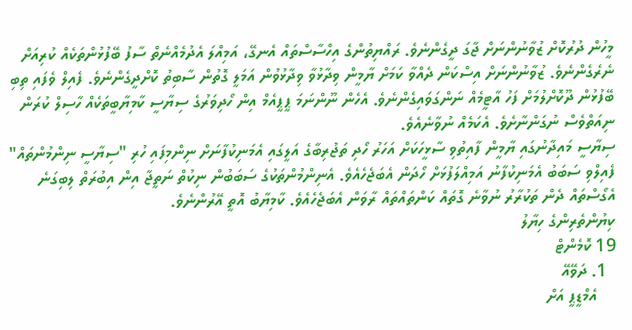މީހުން ދުރުކޮށް ޒުވާނުންނަށް ޖާގަ ދީގެންނެވެ. ރައްޔިތުންގެ އިހްސާސްތައް އެނގޭ، އަމިއްލަ އެދުމެއްނެތް ސާފު ބޭފުޅުންތަކެއް ކުރިއަށް ނެރެގެންނެވެ. ޒުވާނުންނަށް އިސްކަން ދެއްވާ ކަމަށް ޔާމީން ވިދާޅުވާ ވިދާޅުވުން އަމަލީ ގޮތުން ސާބިތު ކޮށްދީގެންނެވެ. ފެއިލް ވެފައި ތިބި ބޭފުޅުން ދޫކޮށްލުމަށް ފަހު އާޓީމެއް ނަންގަވައިގެންނެވެ. އެހެން ނޫންނަމަ ޕީޕީއެމް އިން ހޯދިވަރުގެ ސިޔާސީ ކާމިޔާބީތަކެއް ހާސިލް ކުރަން ނިއަތްވެސް ނުގަންނާށެވެ. އެކަމެއް ނުވާނެއެވެ.
ސިޔާސީ މައިދާނުގައި ޔާމީން ފާއިތުވި ސާޅީހަކަށް އަހަރު ހޯދި ތަޖުރިބާގެ އަލީގައި އެމަނިކުފާނަށް ނިންމިފައި ހުރި "ސިޔާސީ ނިންމުންތައް" ފެއިލްވި ސަބަބު އެމަނިކުފާނު އަމިއްލަފުޅަށް ހޯދަން އެބަޖެހެއެވެ. އެނިންމުންތަކުގެ ސަބަބުން ނިކުތް ނަތީޖާ އިން އިބުރަތް ލިބިގަނެ އެގޯސްތައް ދެން ތަކުރާރު ނުވާނެ ގޮތައް ކަންތައްތައް ރާވަން އެބަޖެހެއެވެ. ކާމިޔާބު އޮތީ އޭރުންނެވެ.
ކިޔުންތެރިންގެ ހިޔާލު
19 ކޮމެންޓް
  1. ދަވޭއޭ
    އެމްޑީޕީ އަށް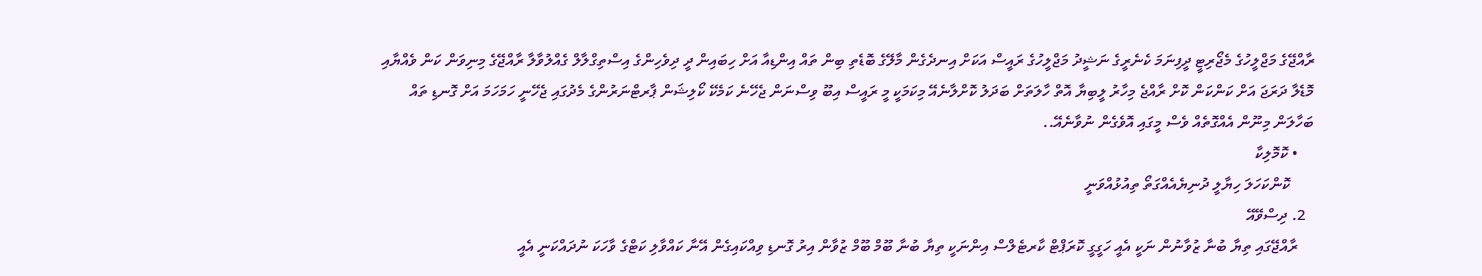ރާއްޖޭގެ މަޖްލީހުގެ މެޖޯރިޓީ ދީފިނަމަ ކެނެރީގެ ނަޝީދު މަޖްލީހުގެ ރައީސް އަކަށް އިނދެގެން މާލޭގެ ބޮޑެތި ބިން ތައް އިންޑިއާ އަށް ހިބައިން ދީ ދިވެހިންގެ އިސްތިގްލާލް ގެއްލުވާލާ ރާއްޖޭގެ މިނިވަން ކަން ވެއްޔާއި މޮޑެލާ ދަރަޖަ އަށް ކަންކަން ކޮށް ރާއްޖެ މިހާރު ލީބިޔާ އޮތް ހާލަތަށް ބަދަލު ކޮށްލާނެއޭ މިކަމަކީ މީ ރައީސް އިބޫ ވިސްނަން ޖެހޭނެ ކަމެކޭ ކޯލިޝަން ޕާރޓްނަރުންގެ މެދުގައި ޖެހޭނީ ހަމަހަމަ އަށް ގޮނޑި ތައް ބަހާލަން މިނޫން އެއްގޮތެއް ވެސް މީގައި އޮވެގެން ނުވާނެއޭ..
    • ކޮމޮލިކާ
      ކޮންކަހަލަ ހިޔާލީ ދުނިޔެއެއްގަތޯ ތިއުޅުއްވަނީ
  2. ދިސްވޭއޭ
    ރާއްޖޭގައި ތިޔާ ބުނާ ޒުވާނުން ނަކީ އެއީ ހަގީގީ ކޮރަޕްޓް ކާރޓެލްސް އިންނަކީ ތިޔާ ބުނާ ބޫމް ބޫމް ޒުވާން އިރު ގޮނޑި ވިއްކައިގެން އޭނާ ކައްވާލި ކަޓްގެ ވާހަކަ ނުދައްކަނީ އެއީ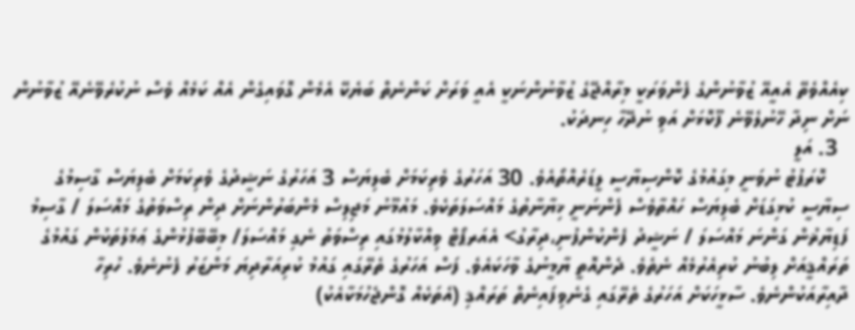ކިއެއްވެތޭ އެއީއޭ ޒުވާނުންގެ ފެންވަރަކީ މިރާއްޖޭގެ ޒުވާނުންނަކީ އެއީ ވަރަށް ކަންނެތް ބަޔެކޭ އެމެން ގޮވައިގެން އެއް ކަމެއް ވެސް ނުކުރެވޭނެއޭ ޒުވާނުން ނަށް ނިދާ ހޭނުލެވޭނެ ފޫކޮޅަށް އަވި ނުދޭހާ ހިނދަކު.
  3. އަލީ
    ކޮރަޕުޓު ނުވަނީ މިގައުމުގެ ކޮންސިޔާސީ ލީޑަރެއްތޯއެވެ. 30 އަހަރުގެ ވެރިކަމަށް ބެލިޔަސް 3 އަހަރުގެ ނަޝީދުގެ ވެރިކަމަށް ބެލިޔަސް ގާސިމުގެ ސިޔާސީ ކުޅިގަޑަށް ބެލިޔަސް ހައްތާވެސް ފެންނަނީ ޚިޔާނާތުގެ މައްސަލަތަކެވެ. މައުމޫނު މަޖިލިސް މެންބަރުންނަށް ދިން ރިސްވަތުގެ މައްސަލަ / ގާސިމު ފަޑިޔާޜުން ގަންނަ މައްސަލަ / ނަޝީދު ފެންކުންފުނި،ދިރާގު> އެއަރޕޯޓް ވިއްކާލުމުގައި ރިސްވަތު ނެގި މައްސަލަ/ މިބޭބޭފުޅުންގެ ޢަމަލުތަކުން ގައުމުގެ ތަރައްޤީއަށް ލިބުނު ކުރިއެރުމެއް ނެތެވެ. ދެންއޮތީ ޔާމީނުގެ ވާހަކައެވެ. ފަސް އަހަރުގެ ތެރޭގައި ގައުމު ކުރިއަރާދިޔަ މަންޒަރު ފެނުނެވެ. ހުރިހާ ދާއިރާއަކުންނެވެ. ސާޅީހަކަށް އަހަރުގެ ތެރޭގައި ގެނެވިފައިނެތް ތަރައްޤި (އެތަކެއް ގޮންޖެހުމަކާއެކު)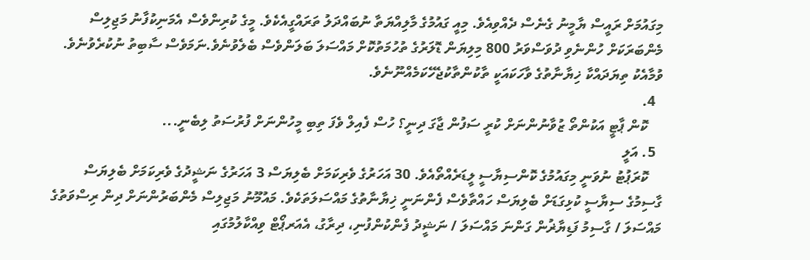މިގައުމަށް ރައީސް ޔާމީނު ގެނެސް ދެއްވިއެވެ. މިއީ ގައުމުގެ މާލިއްޔަތާ ނުބައްދަލު ތަރައްގީއެކެވެ. މީގެ ކުރިންވެސް އެމަނިކުފާނު މަޖިލިސް މެންބަރަކަށް ހުންނެވި ދުވަސްވަރު 800 މިލިޔަން ޑޮލަރުގެ ތުހުމަތުކޮށް މައްސަލަ ބަލަންވެސް ބެލެވުނެވެ.ނަމަވެސް ސާބިތު ނުކުރެވުނެވެ. ވުމާއެކު ތިޔަދައްކާ ޚިޔާނާތުގެ ވާހަކައަކީ ތާކުންތާކުޖެހޭކަމެއްނޫނެވެ.
  4.
    ކޮން ޕާޓީ އަކުންތޯ ޒުވާނުންނަށް ކުރީ ސަފުން ޖާގަ ދިނީ؟ ހުސް ފެއިލް ވެފަ ތިބި މީހުންނަށް ފުރުސަތު ލިބެނީ...
  5. އަލީ
    ކޮރަޕުޓު ނުވަނީ މިގައުމުގެ ކޮންސިޔާސީ ލީޑަރެއްތޯއެވެ. 30 އަހަރުގެ ވެރިކަމަށް ބެލިޔަސް 3 އަހަރުގެ ނަޝީދުގެ ވެރިކަމަށް ބެލިޔަސް ގާސިމުގެ ސިޔާސީ ކުޅިގަޑަށް ބެލިޔަސް ހައްތާވެސް ފެންނަނީ ޚިޔާނާތުގެ މައްސަލަތަކެވެ. މައުމޫނު މަޖިލިސް މެންބަރުންނަށް ދިން ރިސްވަތުގެ މައްސަލަ / ގާސިމު ފަޑިޔާޜުން ގަންނަ މައްސަލަ / ނަޝީދު ފެންކުންފުނި، ދިރާގު، އެއަރޕޯޓް ވިއްކާލުމުގައި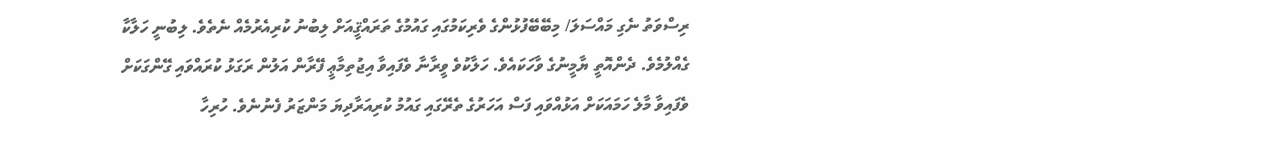ރިސްވަތު ނެގި މައްސަލަ/ މިބޭބޭފުޅުންގެ ވެރިކަމުގައި ގައުމުގެ ތަރައްޤީއަށް ލިބުނު ކުރިއެރުމެއް ނެތެވެ. ލިބުނީ ހަލާކާ ގެއްލުމެވެ. ދެންއޮތީ ޔާމީނުގެ ވާހަކައެވެ. ހަލާކުވެ ވީރާނާ ވެފައިވާ އިޖުތިމާޢީ ފޭރާން އަލުން ރަގަޅު ކުރައްވައި ގޭންގަކަށް ވެފައިވާ މާލެ ހަމައަކަށް އަޅުއްވައި ފަސް އަހަރުގެ ތެރޭގައި ގައުމު ކުރިއަރާދިޔަ މަންޒަރު ފެނުނެވެ. ހުރިހާ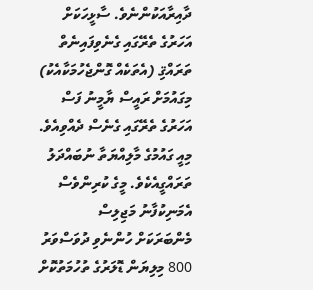ދާއިރާއަކުންނެވެ. ސާޅީހަކަށް އަހަރުގެ ތެރޭގައި ގެނެވިފައިނެތް ތަރައްޤި (އެތަކެއް ގޮންޖެހުމަކާއެކު) މިގައުމަށް ރައީސް ޔާމީނު ފަސް އަހަރުގެ ތެރޭގައި ގެނެސް ދެއްވިއެވެ. މިއީ ގައުމުގެ މާލިއްޔަތާ ނުބައްދަލު ތަރައްގީއެކެވެ. މީގެ ކުރިންވެސް އެމަނިކުފާނު މަޖިލިސް މެންބަރަކަށް ހުންނެވި ދުވަސްވަރު 800 މިލިޔަން ޑޮލަރުގެ ތުހުމަތުކޮށް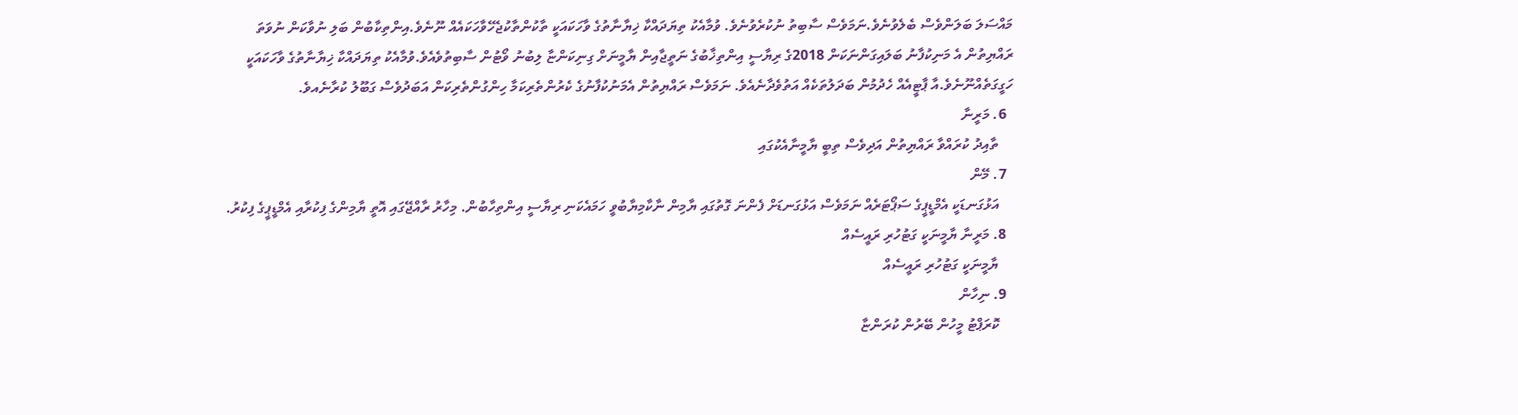މައްސަލަ ބަލަންވެސް ބެލެވުނެވެ.ނަމަވެސް ސާބިތު ނުކުރެވުނެވެ. ވުމާއެކު ތިޔަދައްކާ ޚިޔާނާތުގެ ވާހަކައަކީ ތާކުންތާކުޖެހޭވާހަކައެއް ނޫނެވެ.އިންތިކާބުން ބަލި ނުވާކަން ނުވަތަ ރައްޔިތުން އެ މަނިކުފާނު ބަލައިގަންނަކަން 2018ގެ ރިޔާސީ އިންތިޚާބުގެ ނަތީޖާއިން ޔާމީނަށް ގިނިކަންޏާ ލިބުނު ވޯޓުން ސާބިތުވެއެވެ.ވުމާއެކު ތިޔަދައްކާ ޚިޔާނާތުގެ ވާހަކައަކީ ހަގީގަތެއްނޫނެވެ.އާ ޕާޓީއެއް ހެދުމުން ބަދަލުތަކެއް އަތުވެދާނެއެވެ. ނަމަވެސް ރައްޔިތުން އެމަނުކުފާނުގެ ކެރުންތެރިކަމާ ހިންގުންތެރިކަން އަބަދުވެސް ގަބޫލު ކުރާނެއވެ.
  6. މަރީނާ
    ތާއިދު ކުރައްވާ ރައްޔިތުން އަދިވެސް ތިބީ ޔާމީނާއެކުގައި
  7. މޭން
    އަޅުގަނޑަކީ އެމްޑީޕީގެ ސަޕޯޓަރެއް ނަމަވެސް އަޅުގަނޑަށް ފެންނަ ގޮތުގައި ޔާމިން ނާކާމިޔާބުވީ ހަމައެކަނި ރިޔާސީ އިންތިހާބުން. މިހާރު ރާއްޖޭގައި އޮތީ ޔާމިންގެ ފިކުރާއި އެމްޑީޕީގެ ފިކުރު.
  8. މަރީނާ ޔާމީނަކީ ގަޓުހުރި ރައީސެއް
    ޔާމީނަކީ ގަޓުހުރި ރައީސެއް
  9. ނިހާން
    ކޮރަޕްޓު މީހުން ބޭރުން ކުރަންޏާ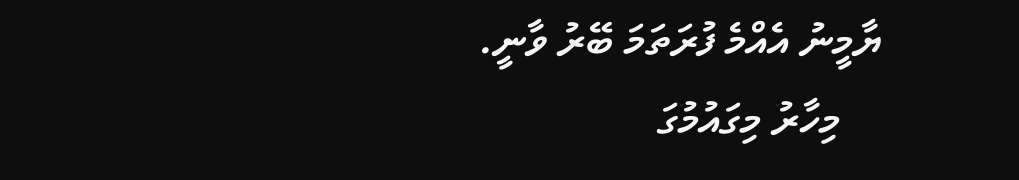ޔާމީނު އެއްމެ ފުރަތަމަ ބޭރު ވާނީ.
    މިހާރު މިގައުމުގަ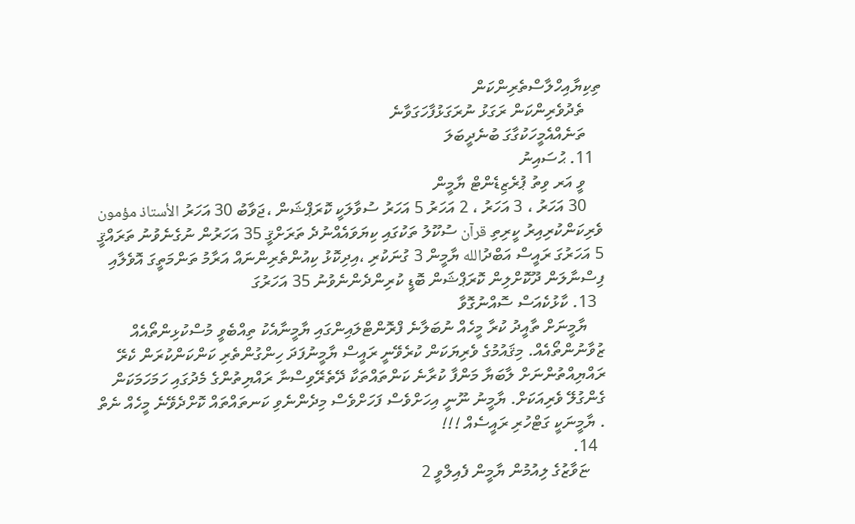ތިކިޔާއިހްލާސްތެރިންކަން
    ތެދުވެރިންކަން ރަގަޅު ނުރަގަޅުފާހަގަވާނެ
    ތަނެއްއެމީހަކުގާގަ ބުނެދީބަލަ
  11. ޙުސައިނު
    ވީ އަރ ވިތު ޕުރެޒިޑެންޓް ޔާމީން
    30 އަހަރު ، 3 އަހަރު ، 2 އަހަރު 5 އަހަރު ސުވާލަކީ ކޮރަޕްޝަން ،ޖަވާބު 30 އަހަރު الأستاذ مؤمون ވެރިކަންކުރިއިރު ކީރިތި قرآن ސުކޫލު ތަކުގައި ކިޔަވައެއްނުދެ ތަރަށްޤީ 35 އަހަރުން ނުގެނެވުނު ތަރައްޤީ 5 އަހަރުގަ ރައީސް އަބްދުالله ޔާމީން 3 ގުނަކުރި ،އިދިކޮޅު ކިއުންތެރިންނައް އަރާމު ތަންމަތީގަ އޮވެލާއި ފިސްނާލަން ދޫކޮށްލިން ކޮރަޕްޝަން ބޮޑީ ކުރިންދެންނެވުނު 35 އަހަރުގަ
  13. ކާޅުކެއަސް ސޮއްނުގޮވާ
    ޔާމީނަށް ތާއީދު ކުރާ މީހެއް ނުބަލާނެ ފްރޮންޓްލައިންގައި ޔާމީނާއެކު ތިއްބެވީ މުސްކުޅިންތޯއެއް ޒުވާނުންތޯއެއް. މިޤައުމުގެ ވެރިޔަކަން ކުރެވޭނީ ރައީސް ޔާމީނުފަދަ ހިންގުންތެރި ކަންކަންކުރަން ކެރޭ ރައްޔިއްތުންނަށް ލާބަޔާ މަންފާ ކުރާނެ ކަންތައްތަކާ ދޭތެރޭވިސްނާ ރައްޔިތުންގެ މެދުގައި ހަމަހަމަކަން ގެންގުލޭ ވެރިއަކަށް. ޔާމީނު ނޫނީ އިހަށްވެސް ފަހަށްވެސް މިދެންނެވި ކަނތައްތައް ކޮށްދެވޭނެ މީހެއް ނެތް . ޔާމީނަކީ ގަޓްހުރި ރައީސެއް !!!
  14.
    ޏަވާޒުގެ ލިއުމުން ޔާމީން ފެއިލްވީ 2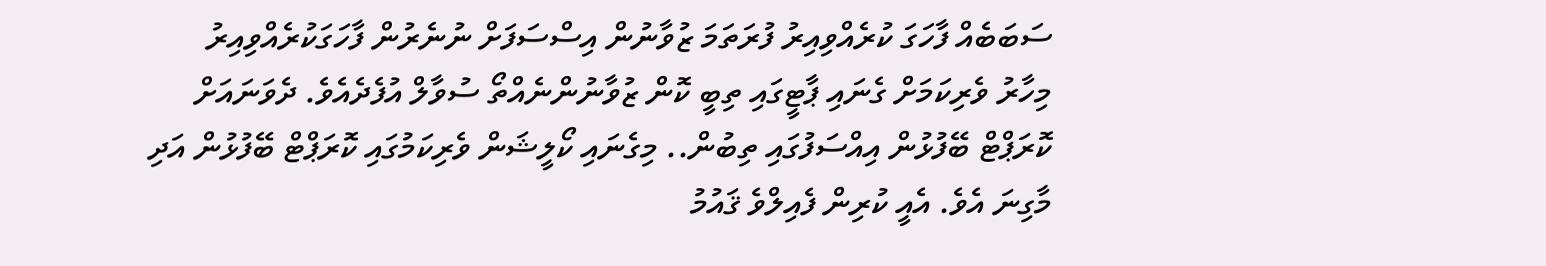ސަބަބެއް ފާހަގަ ކުރެއްވިއިރު ފުރަތަމަ ޒުވާނުން އިސްސަފަށް ނުނެރުން ފާހަގަކުރެއްވިއިރު މިހާރު ވެރިކަމަށް ގެނައި ޕާޓީގައި ތިބީ ކޮން ޒުވާނުންނެއްތޯ ސުވާލް އުފެދެއެވެ. ދެވަނައަށް ކޮރަޕްޓް ބޭފުޅުން އިއްސަފުގައި ތިބުން.. މިގެނައި ކޯލީޝަން ވެރިކަމުގައި ކޮރަޕްޓް ބޭފުޅުން އަދި މާގިނަ އެވެ. އެއީ ކުރިން ފެއިލްވެ ޤައުމު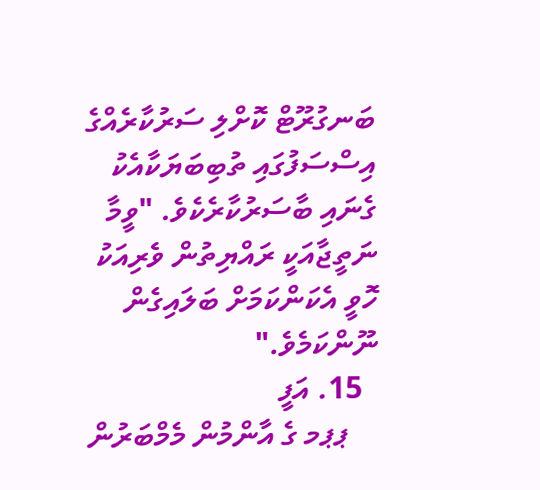ބަނގުރޫޓް ކޮށްލި ސަރުކާރެއްގެ އިސްސަފުގައި ތުބިބަޔަކާއެކު ގެނައި ބާސަރުކާރެކެވެ. "ވީމާ ނަތީޖާއަކީ ރައްޔިތުން ވެރިއަކު ހޮވީ އެކަންކަމަށް ބަލައިގެން ނޫންކަމެވެ."
  15. އަފީ
    ޕޕމ ގެ އާންމުން މެމްބަރުން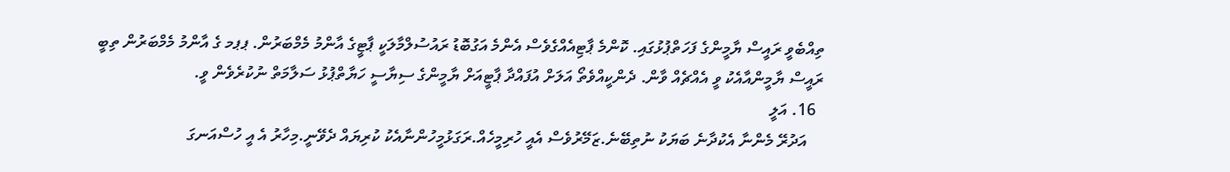ތިއްބެވީ ރައީސް ޔާމީންގެ ފަހަތްޕުޅުގައި. ކޮންމެ ޕާޓިއެއްގެވެސް އެންމެ އަގުބޮޑު ރައުސުލްމާލަކީ ޕާޓީގެ އާންމު މެމްބަރުން. ޕޕމ ގެ އާންމު މެމްބަރުން ތިބީ ރައީސް ޔާމީންއާއެކު ވީ އެއްޗެއް ވާން. ދެންކީއްވެތޯ އަލަށް އުފައްދާ ޕާޓީއަށް ޔާމީންގެ ސިޔާސީ ހަޔާތްޕުޅު ސަލާމަތް ނުކުރެވެން ވީ.
  16. އަލީ
    އަދުރޭ މެންނާ އެކުދާނެ ބަޔަކު ނުތިބޭނެ.ޒަމޭރުވެސް އެއީ ހުރިމީހެއް.ރަގަޅުމީހުންނާއެކު ކުރިޔައް ދެވޭނީ.މިހާރު އެ އީ ހުސްއަނގަ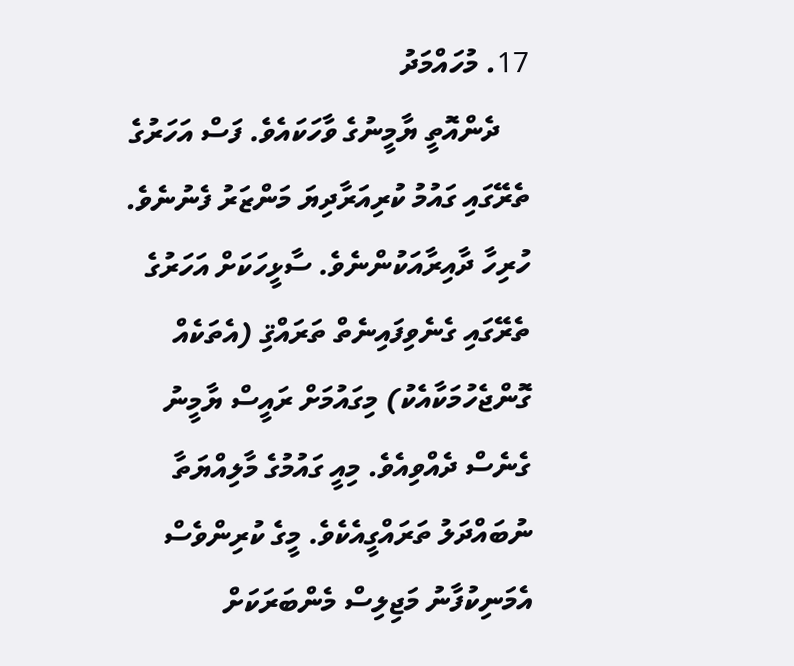17. މުހައްމަދު
    ދެންއޮތީ ޔާމީނުގެ ވާހަކައެވެ. ފަސް އަހަރުގެ ތެރޭގައި ގައުމު ކުރިއަރާދިޔަ މަންޒަރު ފެނުނެވެ. ހުރިހާ ދާއިރާއަކުންނެވެ. ސާޅީހަކަށް އަހަރުގެ ތެރޭގައި ގެނެވިފައިނެތް ތަރައްޤި (އެތަކެއް ގޮންޖެހުމަކާއެކު) މިގައުމަށް ރައީސް ޔާމީނު ގެނެސް ދެއްވިއެވެ. މިއީ ގައުމުގެ މާލިއްޔަތާ ނުބައްދަލު ތަރައްގީއެކެވެ. މީގެ ކުރިންވެސް އެމަނިކުފާނު މަޖިލިސް މެންބަރަކަށް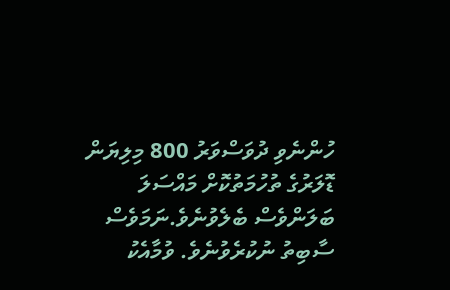ހުންނެވި ދުވަސްވަރު 800 މިލިޔަން ޑޮލަރުގެ ތުހުމަތުކޮށް މައްސަލަ ބަލަންވެސް ބެލެވުނެވެ.ނަމަވެސް ސާބިތު ނުކުރެވުނެވެ. ވުމާއެކު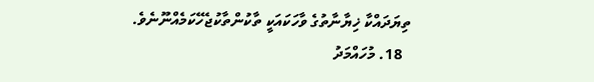ތިޔަދައްކާ ޚިޔާނާތުގެ ވާހަކައަކީ ތާކުންތާކުޖެހޭކަމެއްނޫނެވެ.
  18. މުހައްމަދު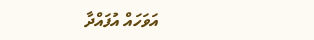އަވަހައް އުފައްދާ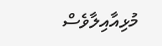މުޅިއާއިލާވެސް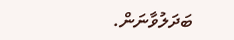ބަދަލުވާނަން.